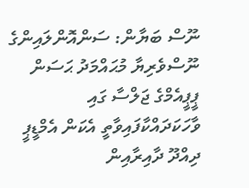ނޫސް ބަޔާން: ސަންއޮންލައިންގެ ނޫސްވެރިޔާ މުޙައްމަދު ޙަސަން ޕީޕީއެމްގެ ޖަލްސާ ގައި ވާހަކަދައްކާފައިވާތީ އެކަން އެމްޑީޕީ ދިއްދޫ ދާއިރާއިން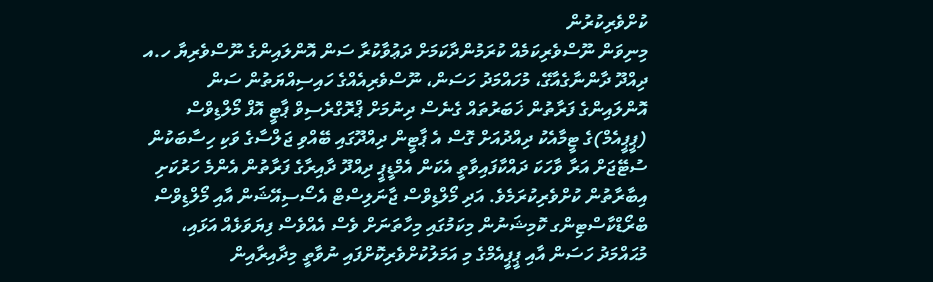ކުށްވެރިކުރުން
މިނިވަން ނޫސްވެރިކަމެއް ކުރަމުންދާކަމަށް ދަޢުވާކުރާ ސަން އޮންލައިންގެ ނޫސްވެރިޔާ ހ.އ ދިއްދޫ ދާންނާގެއާގޭ، މުހައްމަދު ހަސަން، ނޫސްވެރިއެއްގެ ހައިސިއްޔަތުން ސަން އޮންލައިންގެ ފަރާތުން ޚަބަރުތައް ގެނެސް ދިނުމަށް ޕްރޮގްރެސިވް ޕާޓީ އޮފް މޯލްޑިވްސް (ޕީޕީއެމް)ގެ ޓީމާއެކު ދިއްދުއަށް ގޮސް އެ ޕާޓީން ދިއްދޫގައި ބޭއްވި ޖަލްސާގެ ވަކި ހިސާބަކުން ސުޓޭޖަށް އަރާ ވާހަކަ ދައްކާފައިވާތީ އެކަން އެމްޑީޕީ ދިއްދޫ ދާއިރާގެ ފަރާތުން އެންމެ ހަރުކަށި އިބާރާތުން ކުށްވެރިކުރަމެވެ. އަދި މޯލްޑިވްސް ޖާނަލިސްޓް އެސޯސިއޭޝަން އާއި މޯލްޑިވްސް ބްރޯޑްކާސްޓިންގ ކޮމިޝަނުން މިކަމުގައި މިހާތަނަށް ވެސް އެއްވެސް ފިޔަވަޅެއް އަޅައި، މުޙައްމަދު ހަސަން އާއި ޕީޕީއެމްގެ މި އަމަލުކުށްވެރިކޮށްފައި ނުވާތީ މިދާއިރާއިން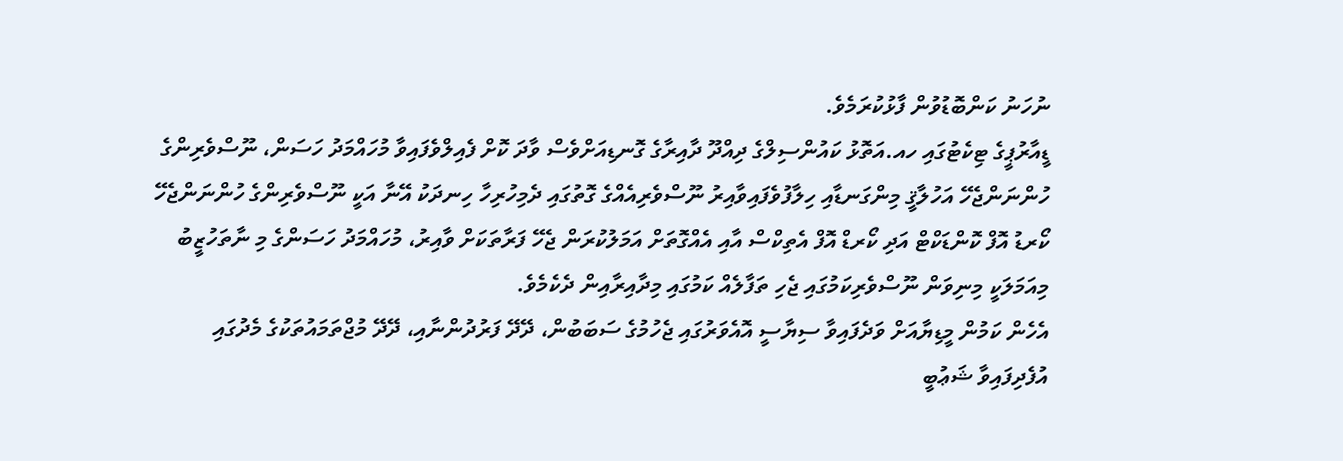ނުހަނު ކަންބޮޑުވުން ފާޅުކުރަމެވެ.
ޑީއާރުޕީގެ ޓިކެޓުގައި ހއ.އަތޮޅު ކައުންސިލްގެ ދިއްދޫ ދާއިރާގެ ގޮނޑިއަށްވެސް ވާދަ ކޮށް ފެއިލްވެފައިވާ މުހައްމަދު ހަސަން، ނޫސްވެރިންގެ ހުންނަންޖެހޭ އަހުލާޤީ މިންގަނޑާއި ހިލާފުވެފައިވާއިރު ނޫސްވެރިއެއްގެ ގޮތުގައި ދެމިހުރިހާ ހިނދަކު އޭނާ އަކީ ނޫސްވެރިންގެ ހުންނަންޖެހޭ ކޯރޑު އޮފް ކޮންޑަކްޓް އަދި ކޯރޑް އޮފް އެތިކްސް އާއި އެއްގޮތަށް އަމަލުކުރަން ޖެހޭ ފަރާތަކަށް ވާއިރު، މުހައްމަދު ހަސަންގެ މި ނާތަހުޒީބު މިއަމަލަކީ މިނިވަން ނޫސްވެރިކަމުގައި ޖެހި ތަފާލެއް ކަމުގައި މިދާއިރާއިން ދެކެމެވެ.
އެހެން ކަމުން މީޑިޔާއަށް ވަދެފައިވާ ސިޔާސީ އޮއެވަރުގައި ޖެހުމުގެ ސަބަބުން، ދޭދޭ ފަރުދުންނާއި، ދޭދޭ މުޖްތަމައުތަކުގެ މެދުގައި އުފެދިފައިވާ ޝަޢުބީ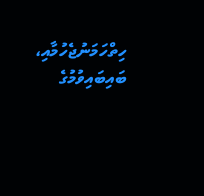ހިތްހަމަނުޖެހުމާއި، ބައިބައިވުމުގެ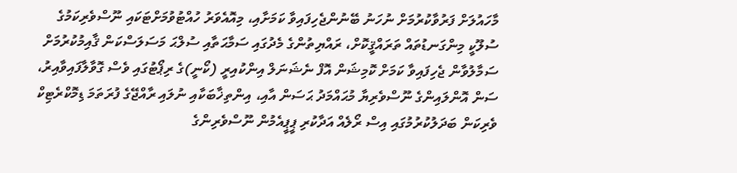މާހައުލަށް ފަރުވާކުރުމަށް ނުހަނު ބޭނުންޖެހިފައިވާ ކަމަށާއި، މިއޮއެވަރު ހުއްޓުވުމަށްޓަކައި ނޫސްވެރިކަމުގެ ސުލޫކީ މިންގަނޑުތައް ތަރައްޤީކޮށް، ރައްޔިތުންގެ މެދުގައި ސަމާޙަތާއި ސުލްޙަ މަސަލަސްކަން ޤާއިމުކުރުމަށް ސަމާލުވާން ޖެހިފައިވާ ކަމަށް ކޮމިޝަން އޮފް ނެޝަނަލް އިންކުއިރީ (ކޯނީ)ގެ ރިޕޯޓުގައި ވެސް ގޮވާލާފައިވާއިރު، ސަން އޮންލައިންގެ ނޫސްވެރިޔާ މުޙައްމަދު ޙަސަން އާއި، އިންތިޚާބަކާއި ނުލައި ރާއްޖޭގެ ފުރަތަމަ ޑިމޮކްރެޓިކް ވެރިކަން ބަދަލުކުރުމުގައި އިސް ރޯލެއް އަދާކުރި ޕީޕީއެމުން ނޫސްވެރިންގެ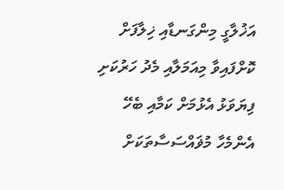އަޚުލާގީ މިންގަނޑާއި ޚިލާފަށް ކޮށްފައިވާ މިއަމަލާއި މެދު ހަރުކަށި ފިޔަވަޅު އެޅުމަށް ކަމާއި ބެހޭ އެންމެހާ މުޥައްސަސާތަކަށް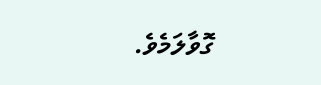ގޮވާލަމެވެ.